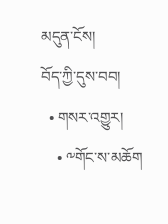མདུན་ངོས།
བོད་ཀྱི་དུས་བབ།
  • གསར་འགྱུར།
    • ༸གོང་ས་མཆོག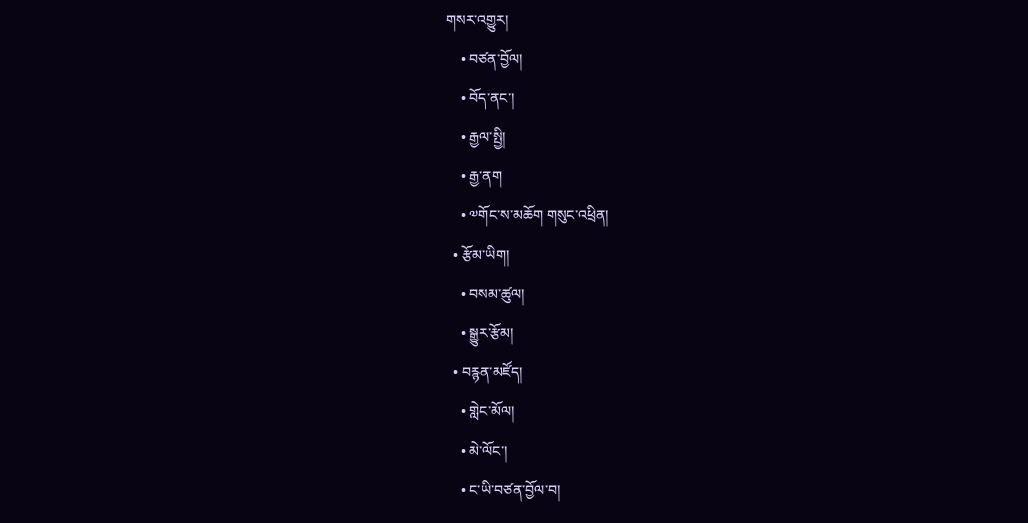གསར་འགྱུར།
    • བཙན་བྱོལ།
    • བོད་ནང་།
    • རྒྱལ་སྤྱི།
    • རྒྱ་ནག
    • ༧གོང་ས་མཆོག གསུང་འཕྲིན།
  • རྩོམ་ཡིག།
    • བསམ་ཚུལ།
    • སྒྱུར་རྩོམ།
  • བརྙན་མཛོད།
    • གླེང་མོལ།
    • མེ་ལོང་།
    • ང་ཡི་བཙན་བྱོལ་བ།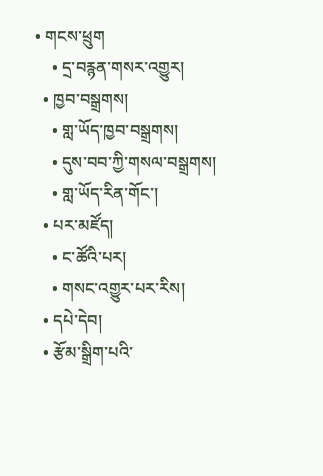• གངས་ཕྲུག
    • དྲ་བརྙན་གསར་འགྱུར།
  • ཁྱབ་བསྒྲགས།
    • གླ་ཡོད་ཁྱབ་བསྒྲགས།
    • དུས་བབ་ཀྱི་གསལ་བསྒྲགས།
    • གླ་ཡོད་རིན་གོང་།
  • པར་མཛོད།
    • ང་ཚོའི་པར།
    • གསང་འགྱུར་པར་རིས།
  • དཔེ་དེབ།
  • རྩོམ་སྒྲིག་པའི་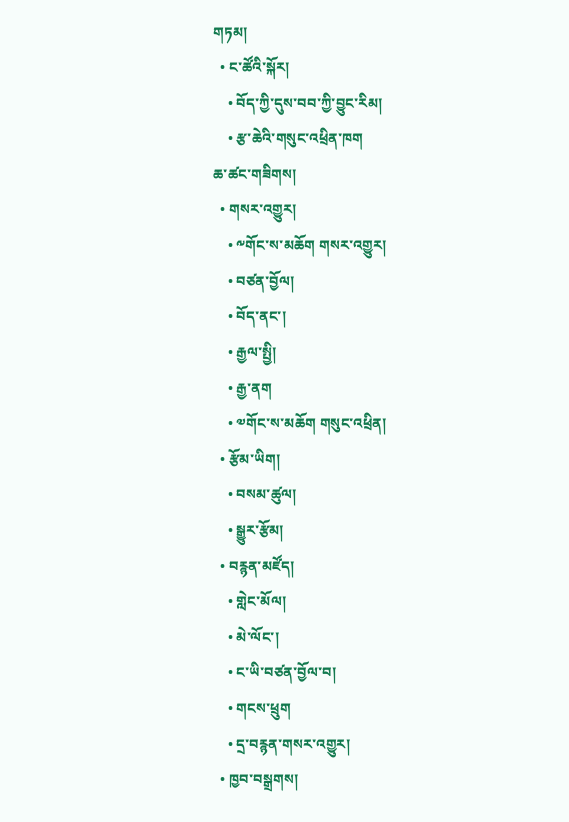གཏམ།
  • ང་ཚོའི་སྐོར།
    • བོད་ཀྱི་དུས་བབ་ཀྱི་བྱུང་རིམ།
    • རྩ་ཆེའི་གསུང་འཕྲིན་ཁག
ཆ་ཚང་གཟིགས།
  • གསར་འགྱུར།
    • ༸གོང་ས་མཆོག གསར་འགྱུར།
    • བཙན་བྱོལ།
    • བོད་ནང་།
    • རྒྱལ་སྤྱི།
    • རྒྱ་ནག
    • ༧གོང་ས་མཆོག གསུང་འཕྲིན།
  • རྩོམ་ཡིག།
    • བསམ་ཚུལ།
    • སྒྱུར་རྩོམ།
  • བརྙན་མཛོད།
    • གླེང་མོལ།
    • མེ་ལོང་།
    • ང་ཡི་བཙན་བྱོལ་བ།
    • གངས་ཕྲུག
    • དྲ་བརྙན་གསར་འགྱུར།
  • ཁྱབ་བསྒྲགས།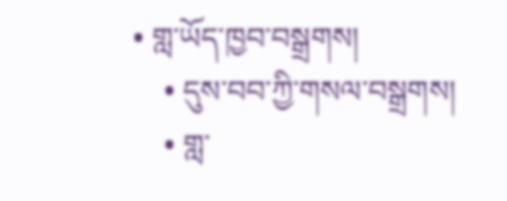• གླ་ཡོད་ཁྱབ་བསྒྲགས།
    • དུས་བབ་ཀྱི་གསལ་བསྒྲགས།
    • གླ་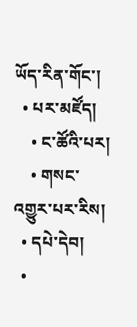ཡོད་རིན་གོང་།
  • པར་མཛོད།
    • ང་ཚོའི་པར།
    • གསང་འགྱུར་པར་རིས།
  • དཔེ་དེབ།
  •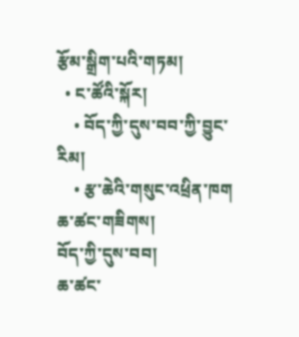རྩོམ་སྒྲིག་པའི་གཏམ།
  • ང་ཚོའི་སྐོར།
    • བོད་ཀྱི་དུས་བབ་ཀྱི་བྱུང་རིམ།
    • རྩ་ཆེའི་གསུང་འཕྲིན་ཁག
ཆ་ཚང་གཟིགས།
བོད་ཀྱི་དུས་བབ།
ཆ་ཚང་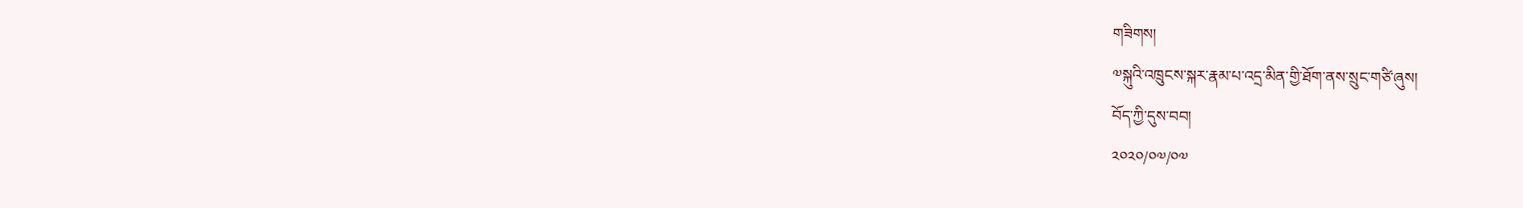གཟིགས།
༧སྐུའི་འཁྲུངས་སྐར་རྣམ་པ་འདྲ་མིན་གྱི་ཐོག་ནས་སྲུང་གཙི་ཞུས།
བོད་ཀྱི་དུས་བབ།
༢༠༢༠/༠༧/༠༧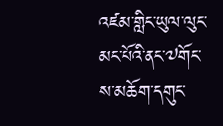འཛམ་གླིང་ཡུལ་ལུང་མང་པོའི་ནང་༧གོང་ས་མཆོག་དགུང་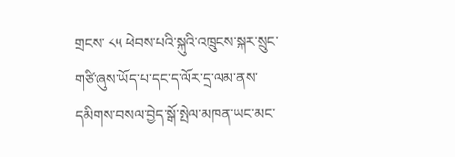གྲངས་ ༨༥ ཕེབས་པའི་སྐུའི་འཁྲུངས་སྐར་སྲུང་གཙི་ཞུས་ཡོད་པ་དང་ད་ལོར་དྲ་ལམ་ནས་དམིགས་བསལ་བྱེད་སྒོ་སྤེལ་མཁན་ཡང་མང་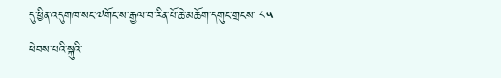དུ་ཕྱིན་འདུགཁ་སང་༧གོང་ས་རྒྱལ་བ་རིན་པོ་ཆེ་མཆོག་དགུང་གྲངས་ ༨༥ ཕེབས་པའི་སྐུའི་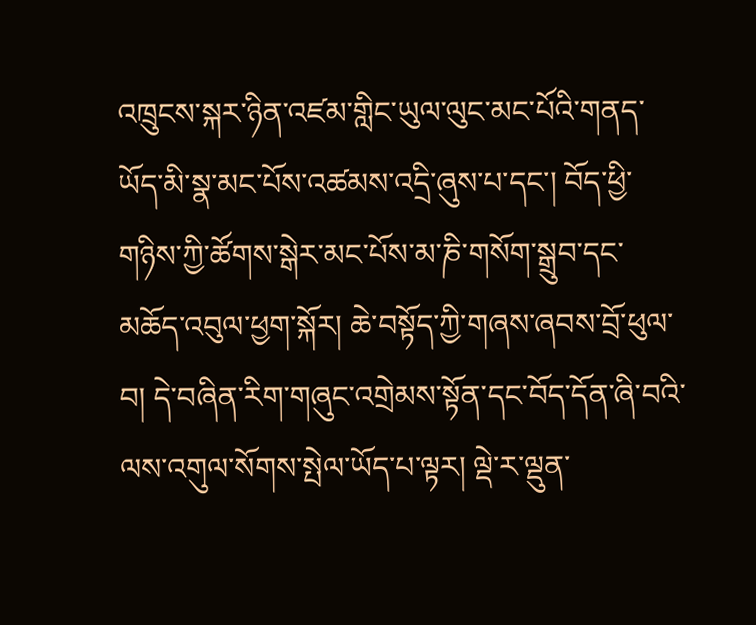འཁྲུངས་སྐར་ཉིན་འཛམ་གླིང་ཡུལ་ལུང་མང་པོའི་གནད་ཡོད་མི་སྣ་མང་པོས་འཚམས་འདྲི་ཞུས་པ་དང་། བོད་ཕྱི་གཉིས་ཀྱི་ཚོགས་སྒེར་མང་པོས་མ་ཎི་གསོག་སྒྲུབ་དང་མཆོད་འབུལ་ཕྱག་སྐོར། ཆེ་བསྟོད་ཀྱི་གཞས་ཞབས་བྲོ་ཕུལ་བ། དེ་བཞིན་རིག་གཞུང་འགྲེམས་སྟོན་དང་བོད་དོན་ཞི་བའི་ལས་འགུལ་སོགས་སྤེལ་ཡོད་པ་ལྟར། ལྡེ་ར་ལྡུན་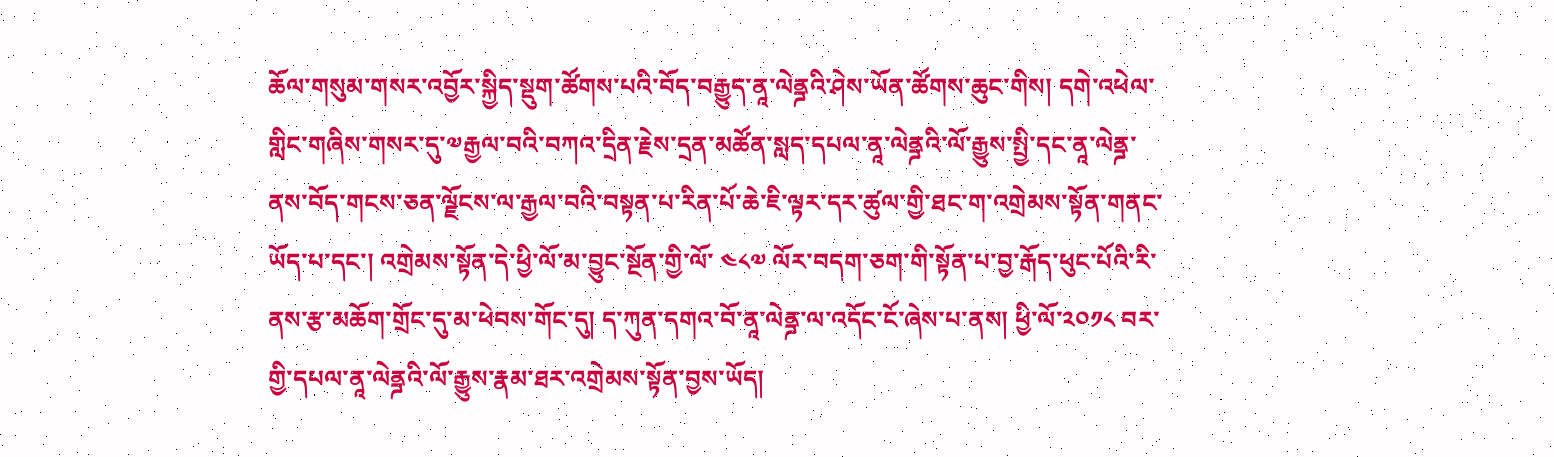ཆོལ་གསུམ་གསར་འབྱོར་སྐྱིད་སྡུག་ཚོགས་པའི་བོད་བརྒྱུད་ནཱ་ལེནྜའི་ཤེས་ཡོན་ཚོགས་ཆུང་གིས། དགེ་འཕེལ་གླིང་གཞིས་གསར་དུ་༧རྒྱལ་བའི་བཀའ་དྲིན་རྗེས་དྲན་མཚོན་སླད་དཔལ་ནཱ་ལེནྜའི་ལོ་རྒྱུས་སྤྱི་དང་ནཱ་ལེནྜ་ནས་བོད་གངས་ཅན་ལྗོངས་ལ་རྒྱལ་བའི་བསྟན་པ་རིན་པོ་ཆེ་ཇི་ལྟར་དར་ཚུལ་གྱི་ཐང་ག་འགྲེམས་སྟོན་གནང་ཡོད་པ་དང་། འགྲེམས་སྟོན་དེ་ཕྱི་ལོ་མ་བྱུང་སྔོན་གྱི་ལོ་ ༤༨༧ ལོར་བདག་ཅག་གི་སྟོན་པ་བྱ་རྒོད་ཕུང་པོའི་རི་ནས་རྩ་མཆོག་གྲོང་དུ་མ་ཕེབས་གོང་དུ། ད་ཀུན་དགའ་བོ་ནཱ་ལེནྜ་ལ་འདོང་ངོ་ཞེས་པ་ནས། ཕྱི་ལོ་༢༠༡༨ བར་གྱི་དཔལ་ནཱ་ལེནྜའི་ལོ་རྒྱུས་རྣམ་ཐར་འགྲེམས་སྟོན་བྱས་ཡོད།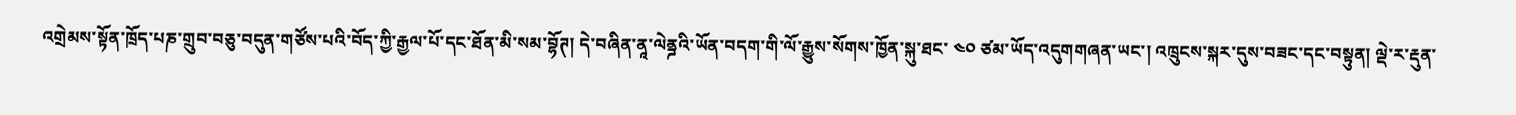འགྲེམས་སྟོན་ཁྲོད་པཎ་གྲུབ་བཅུ་བདུན་གཙོས་པའི་བོད་ཀྱི་རྒྱལ་པོ་དང་ཐོན་མི་སམ་བྷོཊ། དེ་བཞིན་ནཱ་ལེནྜའི་ཡོན་བདག་གི་ལོ་རྒྱུས་སོགས་ཁྱོན་སྐུ་ཐང་ ༤༠ ཙམ་ཡོད་འདུགགཞན་ཡང་། འཁྲུངས་སྐར་དུས་བཟང་དང་བསྟུན། ལྡེ་ར་རྡུན་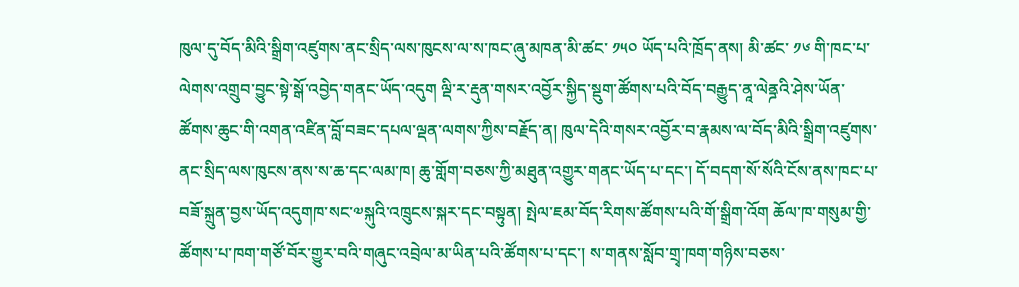ཁུལ་དུ་བོད་མིའི་སྒྲིག་འཛུགས་ནང་སྲིད་ལས་ཁུངས་ལ་ས་ཁང་ཞུ་མཁན་མི་ཚང་ ༡༥༠ ཡོད་པའི་ཁྲོད་ནས། མི་ཚང་ ༡༦ གི་ཁང་པ་ལེགས་འགྲུབ་བྱུང་སྟེ་སྒོ་འབྱེད་གནང་ཡོད་འདུག ལྡི་ར་རྡུན་གསར་འབྱོར་སྐྱིད་སྡུག་ཚོགས་པའི་བོད་བརྒྱུད་ནཱ་ལེནྜའི་ཤེས་ཡོན་ཚོགས་ཆུང་གི་འགན་འཛིན་བློ་བཟང་དཔལ་ལྡན་ལགས་ཀྱིས་བརྗོད་ན། ཁུལ་དེའི་གསར་འབྱོར་བ་རྣམས་ལ་བོད་མིའི་སྒྲིག་འཛུགས་ནང་སྲིད་ལས་ཁུངས་ནས་ས་ཆ་དང་ལམ་ཁ། ཆུ་གློག་བཅས་ཀྱི་མཐུན་འགྱུར་གནང་ཡོད་པ་དང་། དོ་བདག་སོ་སོའི་ངོས་ནས་ཁང་པ་བཟོ་སྐྲུན་བྱས་ཡོད་འདུགཁ་སང་༧སྐུའི་འཁྲུངས་སྐར་དང་བསྟུན། སྤེལ་ཇམ་བོད་རིགས་ཚོགས་པའི་གོ་སྒྲིག་འོག ཆོལ་ཁ་གསུམ་གྱི་ཚོགས་པ་ཁག་གཙོ་བོར་གྱུར་བའི་གཞུང་འབྲེལ་མ་ཡིན་པའི་ཚོགས་པ་དང་། ས་གནས་སློབ་གྲྭ་ཁག་གཉིས་བཅས་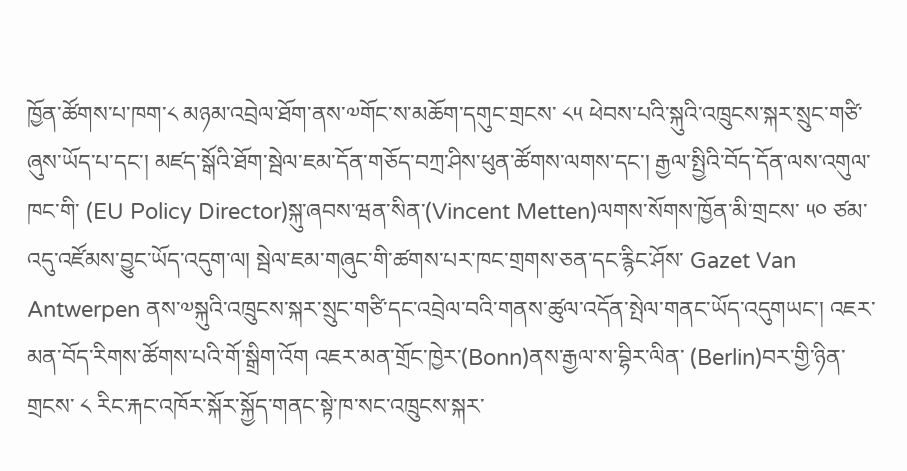ཁྱོན་ཚོགས་པ་ཁག་༨ མཉམ་འབྲེལ་ཐོག་ནས་༧གོང་ས་མཆོག་དགུང་གྲངས་ ༨༥ ཕེབས་པའི་སྐུའི་འཁྲུངས་སྐར་སྲུང་གཙི་ཞུས་ཡོད་པ་དང་། མཛད་སྒོའི་ཐོག་སྦེལ་ཇམ་དོན་གཅོད་བཀྲ་ཤིས་ཕུན་ཚོགས་ལགས་དང་། རྒྱལ་སྤྱིའི་བོད་དོན་ལས་འགུལ་ཁང་གི་ (EU Policy Director)སྐུ་ཞབས་ཝན་སིན་(Vincent Metten)ལགས་སོགས་ཁྱོན་མི་གྲངས་ ༥༠ ཙམ་འདུ་འཛོམས་བྱུང་ཡོད་འདུག་ལ། སྦེལ་ཇམ་གཞུང་གི་ཚགས་པར་ཁང་གྲགས་ཅན་དང་རྙིང་ཤོས་ Gazet Van Antwerpen ནས་༧སྐུའི་འཁྲུངས་སྐར་སྲུང་གཙི་དང་འབྲེལ་བའི་གནས་ཚུལ་འདོན་སྤེལ་གནང་ཡོད་འདུགཡང་། འཇར་མན་བོད་རིགས་ཚོགས་པའི་གོ་སྒྲིག་འོག འཇར་མན་གྲོང་ཁྱེར་(Bonn)ནས་རྒྱལ་ས་བྷིར་ལིན་ (Berlin)བར་གྱི་ཉིན་གྲངས་ ༨ རིང་རྐང་འཁོར་སྐོར་སྐྱོད་གནང་སྟེ་ཁ་སང་འཁྲུངས་སྐར་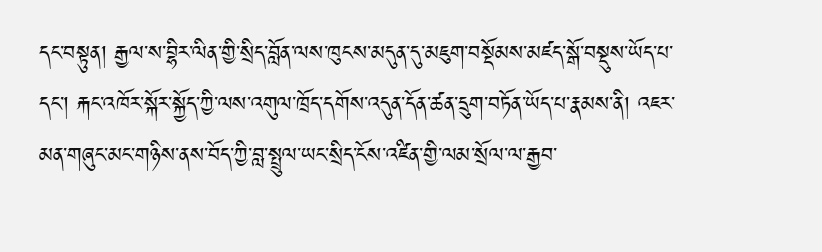དང་བསྟུན། རྒྱལ་ས་བྷིར་ལིན་གྱི་སྲིད་བློན་ལས་ཁུངས་མདུན་དུ་མཇུག་བསྡོམས་མཛད་སྒོ་བསྡུས་ཡོད་པ་དང་། རྐང་འཁོར་སྐོར་སྐྱོད་ཀྱི་ལས་འགུལ་ཁྲོད་དགོས་འདུན་དོན་ཚན་དྲུག་བཏོན་ཡོད་པ་རྣམས་ནི། འཇར་མན་གཞུང་མང་གཉིས་ནས་བོད་ཀྱི་བླ་སྤྲུལ་ཡང་སྲིད་ངོས་འཛིན་གྱི་ལམ་སྲོལ་ལ་རྒྱབ་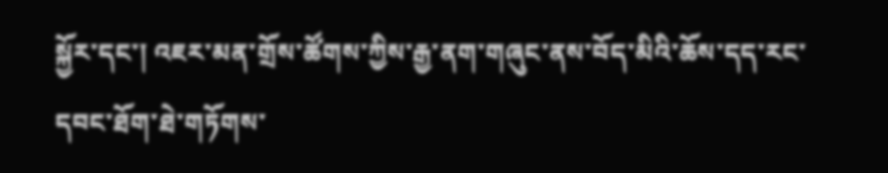སྐྱོར་དང་། འཇར་མན་གྲོས་ཚོགས་ཀྱིས་རྒྱ་ནག་གཞུང་ནས་བོད་མིའི་ཆོས་དད་རང་དབང་ཐོག་ཐེ་གཏོགས་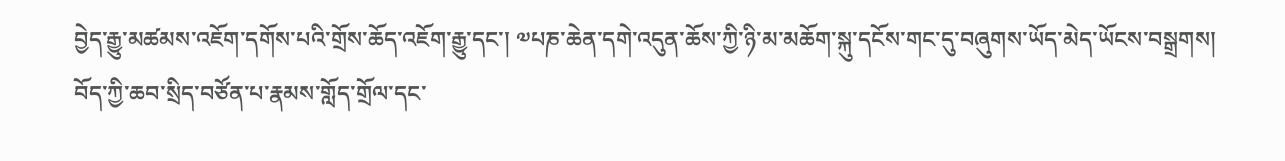བྱེད་རྒྱུ་མཚམས་འཇོག་དགོས་པའི་གྲོས་ཆོད་འཇོག་རྒྱུ་དང་། ༧པཎ་ཆེན་དགེ་འདུན་ཆོས་ཀྱི་ཉི་མ་མཆོག་སྐུ་དངོས་གང་དུ་བཞུགས་ཡོད་མེད་ཡོངས་བསྒྲགས། བོད་ཀྱི་ཆབ་སྲིད་བཙོན་པ་རྣམས་གློད་གྲོལ་དང་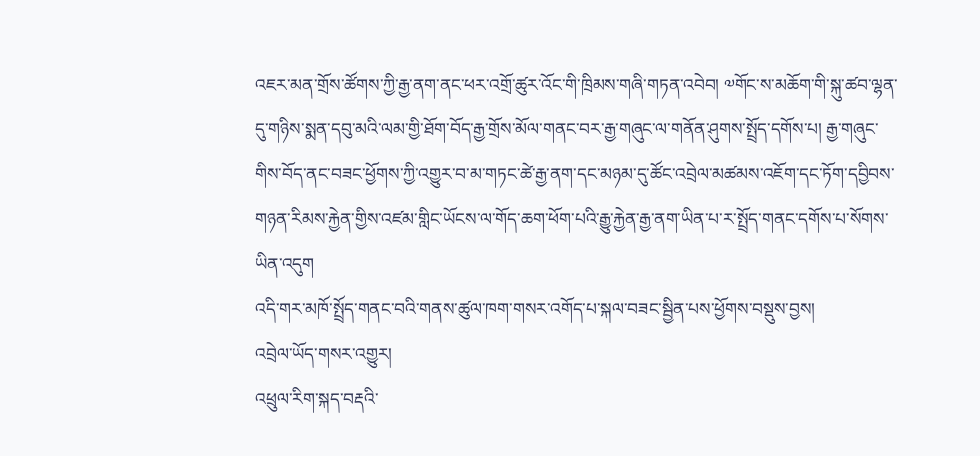འཇར་མན་གྲོས་ཚོགས་ཀྱི་རྒྱ་ནག་ནང་ཕར་འགྲོ་ཚུར་འོང་གི་ཁྲིམས་གཞི་གཏན་འབེབ། ༧གོང་ས་མཆོག་གི་སྐུ་ཚབ་ལྷན་དུ་གཉིས་སྨན་དབུ་མའི་ལམ་གྱི་ཐོག་བོད་རྒྱ་གྲོས་མོལ་གནང་བར་རྒྱ་གཞུང་ལ་གནོན་ཤུགས་སྤྲོད་དགོས་པ། རྒྱ་གཞུང་གིས་བོད་ནང་བཟང་ཕྱོགས་ཀྱི་འགྱུར་བ་མ་གཏང་ཚེ་རྒྱ་ནག་དང་མཉམ་དུ་ཚོང་འབྲེལ་མཚམས་འཇོག་དང་ཏོག་དབྱིབས་གཉན་རིམས་རྐྱེན་གྱིས་འཛམ་གླིང་ཡོངས་ལ་གོད་ཆག་ཕོག་པའི་རྒྱུ་རྐྱེན་རྒྱ་ནག་ཡིན་པ་ར་སྤྲོད་གནང་དགོས་པ་སོགས་ཡིན་འདུག
འདི་གར་མཁོ་སྤྲོད་གནང་བའི་གནས་ཚུལ་ཁག་གསར་འགོད་པ་སྐལ་བཟང་སྦྱིན་པས་ཕྱོགས་བསྡུས་བྱས།
འབྲེལ་ཡོད་གསར་འགྱུར།
འཕྲུལ་རིག་སྐད་བརྡའི་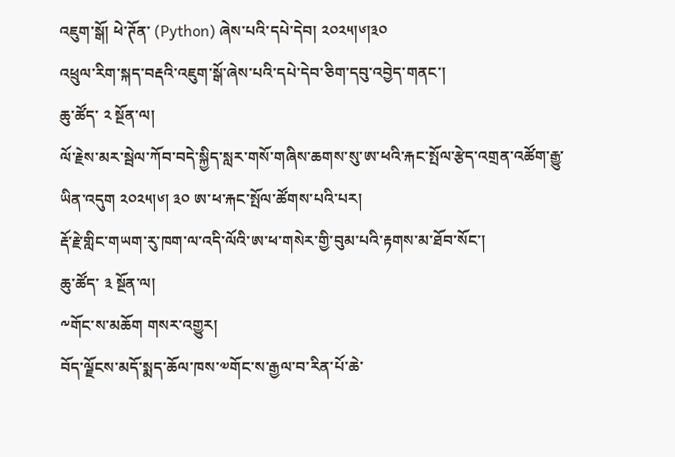འཇུག་སྒོ། ཕེ་ཊོན་ (Python) ཞེས་པའི་དཔེ་དེབ། ༢༠༢༥།༦།༣༠
འཕྲུལ་རིག་སྐད་བརྡའི་འཇུག་སྒོ་ཞེས་པའི་དཔེ་དེབ་ཅིག་དབུ་འབྱེད་གནང་།
ཆུ་ཚོད་ ༢ སྔོན་ལ།
ལོ་རྗེས་མར་སྦེལ་ཀོབ་བདེ་སྐྱིད་སླར་གསོ་གཞིས་ཆགས་སུ་ཨ་ཕའི་རྐང་སྤོལ་རྩེད་འགྲན་འཚོག་རྒྱུ་ཡིན་འདུག ༢༠༢༥།༦། ༣༠ ཨ་ཕ་རྐང་སྤོལ་ཚོགས་པའི་པར།
རྡོ་རྗེ་གླིང་གཡག་རུ་ཁག་ལ་འདི་ལོའི་ཨ་ཕ་གསེར་གྱི་བུམ་པའི་རྟགས་མ་ཐོབ་སོང་།
ཆུ་ཚོད་ ༣ སྔོན་ལ།
༸གོང་ས་མཆོག གསར་འགྱུར།
བོད་ལྗོངས་མདོ་སྨད་ཆོལ་ཁས་༧གོང་ས་རྒྱལ་བ་རིན་པོ་ཆེ་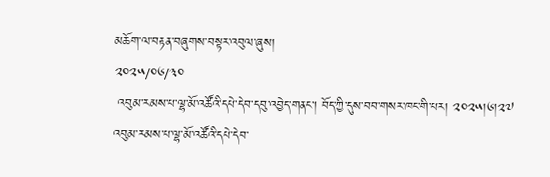མཆོག་ལ་བརྟན་བཞུགས་བསྟར་འབུལ་ཞུས།
༢༠༢༥/༠༦/༣༠
 འབུམ་རམས་པ་ལྷ་མོ་འཚོའི་དཔེ་དེབ་དབུ་འབྱེད་གནང་། བོད་ཀྱི་དུས་བབ་གསར་ཁང་གི་པར། ༢༠༢༥།༦།༢༧
འབུམ་རམས་པ་ལྷ་མོ་འཚོའི་དཔེ་དེབ་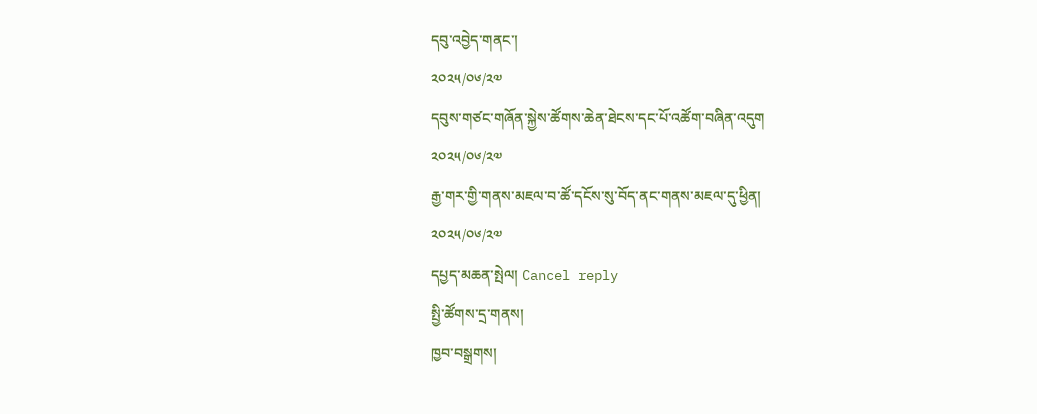དབུ་འབྱེད་གནང་།
༢༠༢༥/༠༦/༢༧
དབུས་གཙང་གཞོན་སྐྱེས་ཚོགས་ཆེན་ཐེངས་དང་པོ་འཚོག་བཞིན་འདུག
༢༠༢༥/༠༦/༢༧
རྒྱ་གར་གྱི་གནས་མཇལ་བ་ཚོ་དངོས་སུ་བོད་ནང་གནས་མཇལ་དུ་ཕྱིན།
༢༠༢༥/༠༦/༢༧
དཔྱད་མཆན་སྤེལ། Cancel reply
སྤྱི་ཚོགས་དྲ་གནས།
ཁྱབ་བསྒྲགས།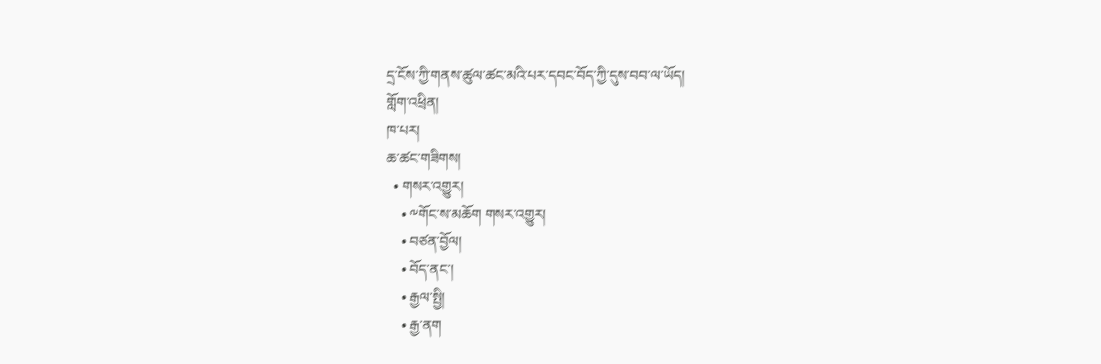དྲ་ངོས་ཀྱི་གནས་ཚུལ་ཚང་མའི་པར་དབང་བོད་ཀྱི་དུས་བབ་ལ་ཡོད།
གློག་འཕྲིན།
ཁ་པར།
ཆ་ཚང་གཟིགས།
  • གསར་འགྱུར།
    • ༸གོང་ས་མཆོག གསར་འགྱུར།
    • བཙན་བྱོལ།
    • བོད་ནང་།
    • རྒྱལ་སྤྱི།
    • རྒྱ་ནག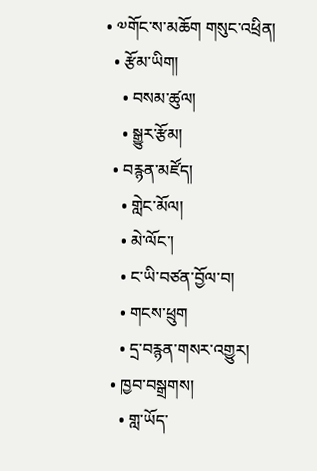• ༧གོང་ས་མཆོག གསུང་འཕྲིན།
  • རྩོམ་ཡིག།
    • བསམ་ཚུལ།
    • སྒྱུར་རྩོམ།
  • བརྙན་མཛོད།
    • གླེང་མོལ།
    • མེ་ལོང་།
    • ང་ཡི་བཙན་བྱོལ་བ།
    • གངས་ཕྲུག
    • དྲ་བརྙན་གསར་འགྱུར།
  • ཁྱབ་བསྒྲགས།
    • གླ་ཡོད་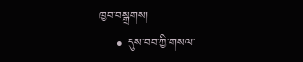ཁྱབ་བསྒྲགས།
    • དུས་བབ་ཀྱི་གསལ་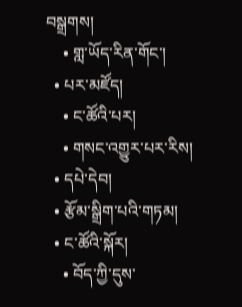བསྒྲགས།
    • གླ་ཡོད་རིན་གོང་།
  • པར་མཛོད།
    • ང་ཚོའི་པར།
    • གསང་འགྱུར་པར་རིས།
  • དཔེ་དེབ།
  • རྩོམ་སྒྲིག་པའི་གཏམ།
  • ང་ཚོའི་སྐོར།
    • བོད་ཀྱི་དུས་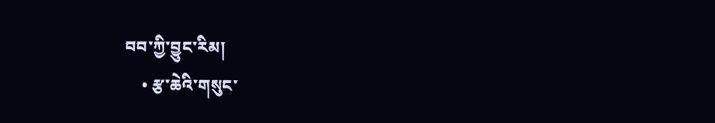བབ་ཀྱི་བྱུང་རིམ།
    • རྩ་ཆེའི་གསུང་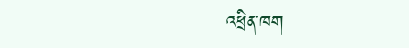འཕྲིན་ཁག